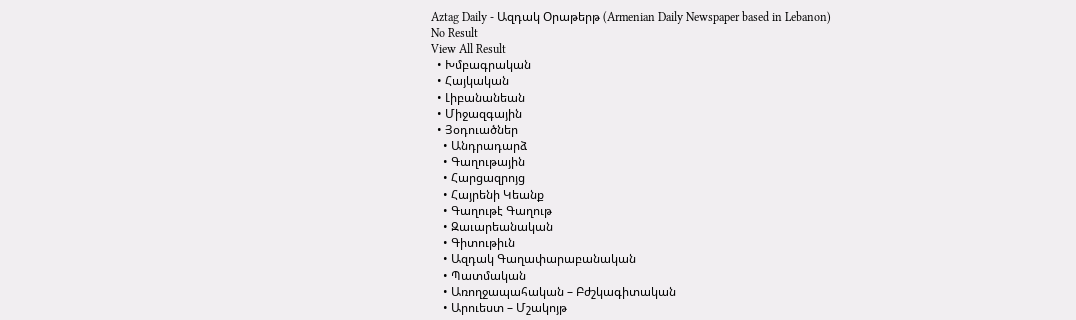Aztag Daily - Ազդակ Օրաթերթ (Armenian Daily Newspaper based in Lebanon)
No Result
View All Result
  • Խմբագրական
  • Հայկական
  • Լիբանանեան
  • Միջազգային
  • Յօդուածներ
    • Անդրադարձ
    • Գաղութային
    • Հարցազրոյց
    • Հայրենի Կեանք
    • Գաղութէ Գաղութ
    • Զաւարեանական
    • Գիտութիւն
    • Ազդակ Գաղափարաբանական
    • Պատմական
    • Առողջապահական – Բժշկագիտական
    • Արուեստ – Մշակոյթ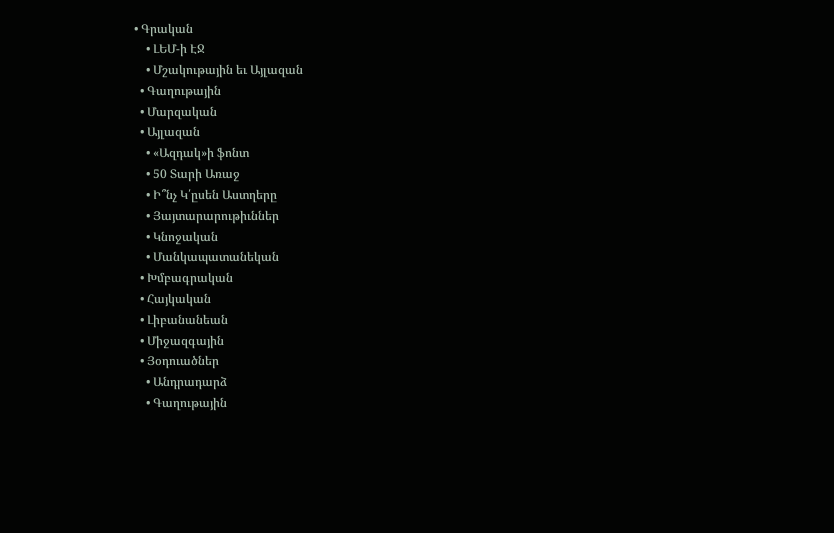• Գրական
    • ԼԵՄ-ի ԷՋ
    • Մշակութային եւ Այլազան
  • Գաղութային
  • Մարզական
  • Այլազան
    • «Ազդակ»ի ֆոնտ
    • 50 Տարի Առաջ
    • Ի՞նչ Կ՛ըսեն Աստղերը
    • Յայտարարութիւններ
    • Կնոջական
    • Մանկապատանեկան
  • Խմբագրական
  • Հայկական
  • Լիբանանեան
  • Միջազգային
  • Յօդուածներ
    • Անդրադարձ
    • Գաղութային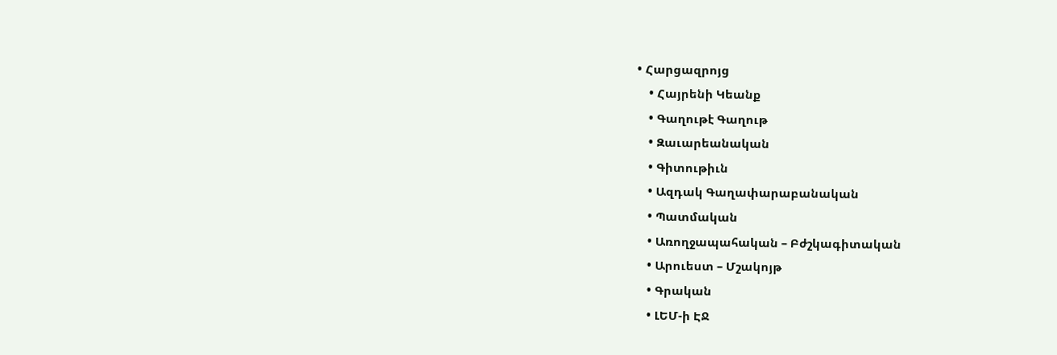• Հարցազրոյց
    • Հայրենի Կեանք
    • Գաղութէ Գաղութ
    • Զաւարեանական
    • Գիտութիւն
    • Ազդակ Գաղափարաբանական
    • Պատմական
    • Առողջապահական – Բժշկագիտական
    • Արուեստ – Մշակոյթ
    • Գրական
    • ԼԵՄ-ի ԷՋ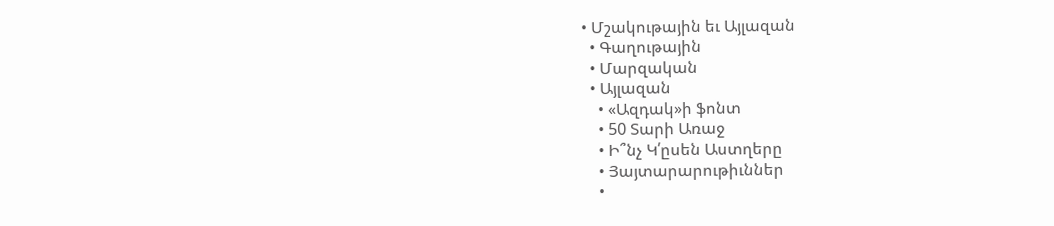• Մշակութային եւ Այլազան
  • Գաղութային
  • Մարզական
  • Այլազան
    • «Ազդակ»ի ֆոնտ
    • 50 Տարի Առաջ
    • Ի՞նչ Կ՛ըսեն Աստղերը
    • Յայտարարութիւններ
    •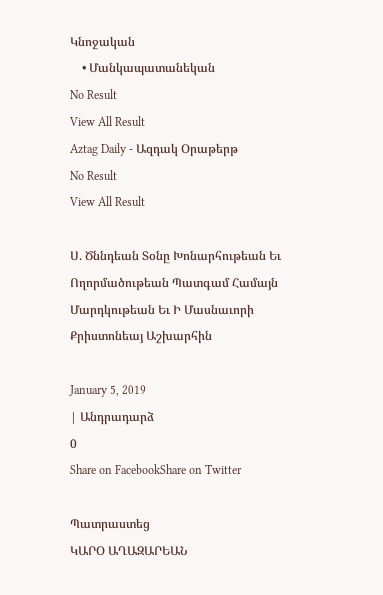Կնոջական
    • Մանկապատանեկան
No Result
View All Result
Aztag Daily - Ազդակ Օրաթերթ
No Result
View All Result

Ս. Ծննդեան Տօնը Խոնարհութեան Եւ Ողորմածութեան Պատգամ Համայն Մարդկութեան Եւ Ի Մասնաւորի Քրիստոնեայ Աշխարհին

January 5, 2019
| Անդրադարձ
0
Share on FacebookShare on Twitter

Պատրաստեց
ԿԱՐՕ ԱՂԱԶԱՐԵԱՆ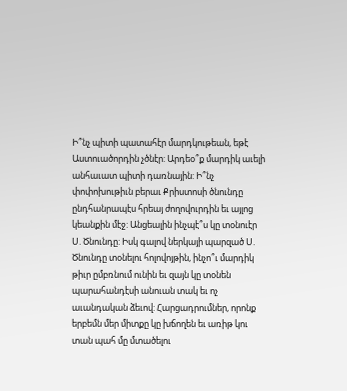Ի՞նչ պիտի պատահէր մարդկութեան, եթէ Աստուածորդին չծնէր: Արդեօ՞ք մարդիկ աւելի անհաւատ պիտի դառնային: Ի՞նչ փոփոխութիւն բերաւ Քրիստոսի ծնունդը ընդհանրապէս հրեայ ժողովուրդին եւ այլոց կեանքին մէջ: Անցեալին ինչպէ՞ս կը տօնուէր Ս. Ծնունդը: Իսկ գալով ներկայի պարզած Ս. Ծնունդը տօնելու հոլովոյթին, ինչո՞ւ մարդիկ թիւր ըմբռնում ունին եւ զայն կը տօնեն պարահանդէսի անուան տակ եւ ոչ աւանդական ձեւով: Հարցադրումներ, որոնք երբեմն մեր միտքը կը խճողեն եւ առիթ կու տան պահ մը մտածելու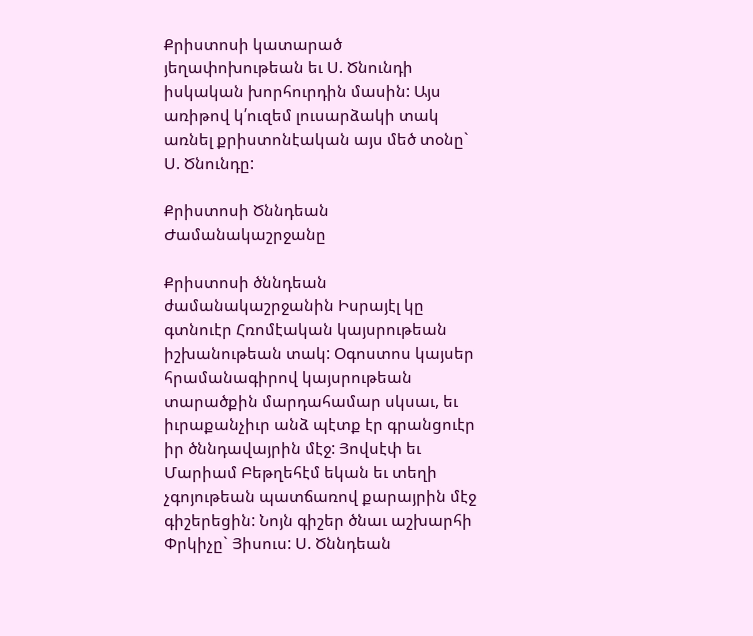Քրիստոսի կատարած յեղափոխութեան եւ Ս. Ծնունդի իսկական խորհուրդին մասին: Այս առիթով կ՛ուզեմ լուսարձակի տակ առնել քրիստոնէական այս մեծ տօնը` Ս. Ծնունդը:

Քրիստոսի Ծննդեան Ժամանակաշրջանը

Քրիստոսի ծննդեան ժամանակաշրջանին Իսրայէլ կը գտնուէր Հռոմէական կայսրութեան իշխանութեան տակ: Օգոստոս կայսեր հրամանագիրով կայսրութեան տարածքին մարդահամար սկսաւ, եւ իւրաքանչիւր անձ պէտք էր գրանցուէր իր ծննդավայրին մէջ: Յովսէփ եւ Մարիամ Բեթղեհէմ եկան եւ տեղի չգոյութեան պատճառով քարայրին մէջ գիշերեցին: Նոյն գիշեր ծնաւ աշխարհի Փրկիչը` Յիսուս: Ս. Ծննդեան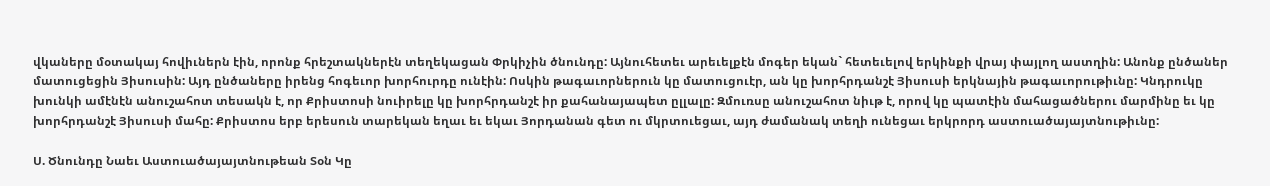վկաները մօտակայ հովիւներն էին, որոնք հրեշտակներէն տեղեկացան Փրկիչին ծնունդը: Այնուհետեւ արեւելքէն մոգեր եկան` հետեւելով երկինքի վրայ փայլող աստղին: Անոնք ընծաներ մատուցեցին Յիսուսին: Այդ ընծաները իրենց հոգեւոր խորհուրդը ունէին: Ոսկին թագաւորներուն կը մատուցուէր, ան կը խորհրդանշէ Յիսուսի երկնային թագաւորութիւնը: Կնդրուկը խունկի ամէնէն անուշահոտ տեսակն է, որ Քրիստոսի նուիրելը կը խորհրդանշէ իր քահանայապետ ըլլալը: Զմուռսը անուշահոտ նիւթ է, որով կը պատէին մահացածներու մարմինը եւ կը խորհրդանշէ Յիսուսի մահը: Քրիստոս երբ երեսուն տարեկան եղաւ եւ եկաւ Յորդանան գետ ու մկրտուեցաւ, այդ ժամանակ տեղի ունեցաւ երկրորդ աստուածայայտնութիւնը:

Ս. Ծնունդը Նաեւ Աստուածայայտնութեան Տօն Կը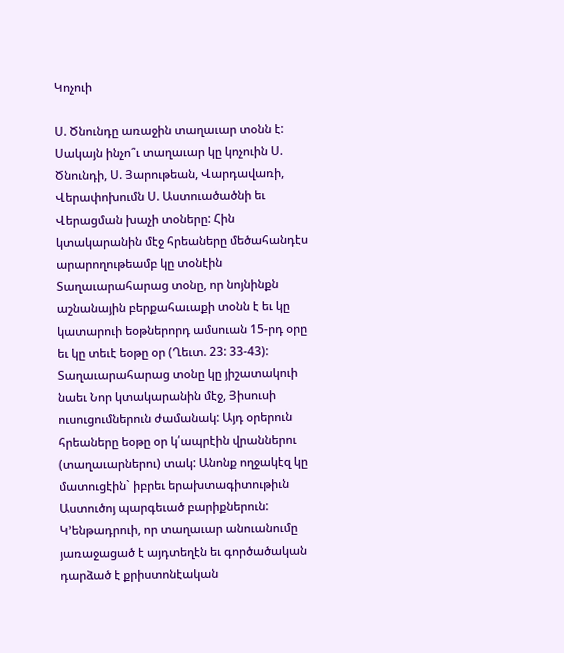Կոչուի

Ս. Ծնունդը առաջին տաղաւար տօնն է: Սակայն ինչո՞ւ տաղաւար կը կոչուին Ս. Ծնունդի, Ս. Յարութեան, Վարդավառի, Վերափոխումն Ս. Աստուածածնի եւ Վերացման խաչի տօները: Հին կտակարանին մէջ հրեաները մեծահանդէս արարողութեամբ կը տօնէին Տաղաւարահարաց տօնը, որ նոյնինքն աշնանային բերքահաւաքի տօնն է եւ կը կատարուի եօթներորդ ամսուան 15-րդ օրը եւ կը տեւէ եօթը օր (Ղեւտ. 23: 33-43): Տաղաւարահարաց տօնը կը յիշատակուի նաեւ Նոր կտակարանին մէջ, Յիսուսի ուսուցումներուն ժամանակ: Այդ օրերուն հրեաները եօթը օր կ՛ապրէին վրաններու (տաղաւարներու) տակ: Անոնք ողջակէզ կը մատուցէին` իբրեւ երախտագիտութիւն Աստուծոյ պարգեւած բարիքներուն: Կ’ենթադրուի, որ տաղաւար անուանումը  յառաջացած է այդտեղէն եւ գործածական դարձած է քրիստոնէական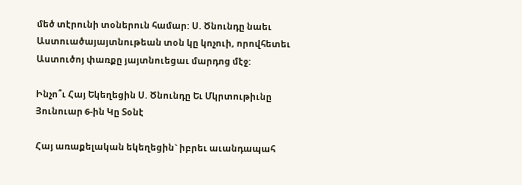մեծ տէրունի տօներուն համար: Ս. Ծնունդը նաեւ Աստուածայայտնութեան տօն կը կոչուի, որովհետեւ Աստուծոյ փառքը յայտնուեցաւ մարդոց մէջ:

Ինչո՞ւ Հայ Եկեղեցին Ս. Ծնունդը Եւ Մկրտութիւնը Յունուար 6-ին Կը Տօնէ

Հայ առաքելական եկեղեցին` իբրեւ աւանդապահ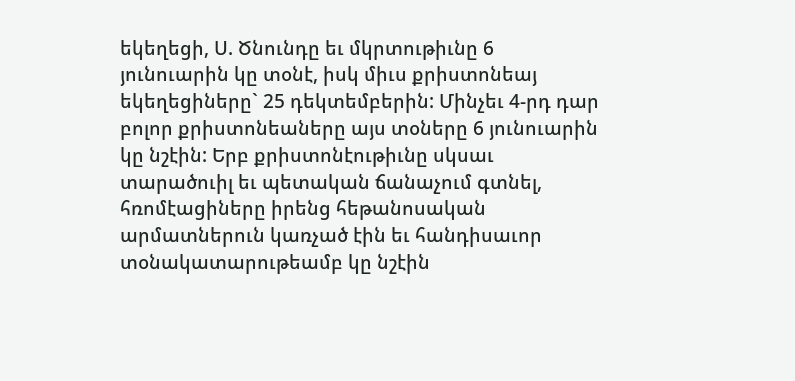եկեղեցի, Ս. Ծնունդը եւ մկրտութիւնը 6 յունուարին կը տօնէ, իսկ միւս քրիստոնեայ եկեղեցիները` 25 դեկտեմբերին: Մինչեւ 4-րդ դար բոլոր քրիստոնեաները այս տօները 6 յունուարին կը նշէին: Երբ քրիստոնէութիւնը սկսաւ տարածուիլ եւ պետական ճանաչում գտնել, հռոմէացիները իրենց հեթանոսական արմատներուն կառչած էին եւ հանդիսաւոր տօնակատարութեամբ կը նշէին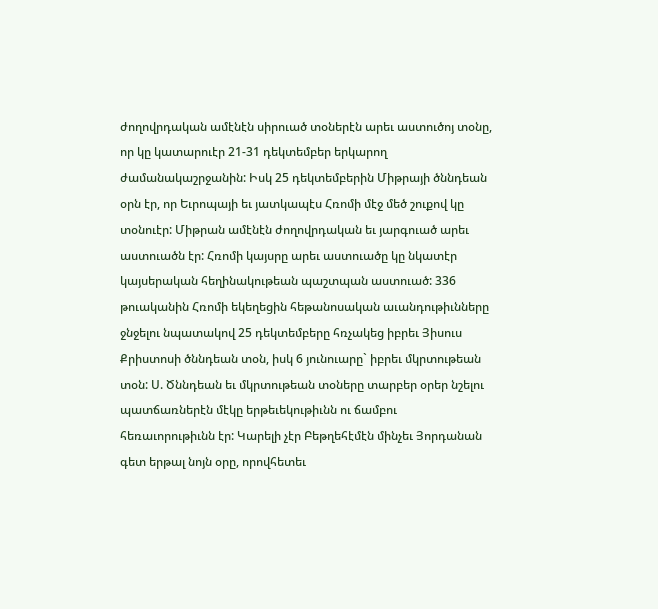ժողովրդական ամէնէն սիրուած տօներէն արեւ աստուծոյ տօնը, որ կը կատարուէր 21-31 դեկտեմբեր երկարող ժամանակաշրջանին: Իսկ 25 դեկտեմբերին Միթրայի ծննդեան օրն էր, որ Եւրոպայի եւ յատկապէս Հռոմի մէջ մեծ շուքով կը տօնուէր: Միթրան ամէնէն ժողովրդական եւ յարգուած արեւ աստուածն էր: Հռոմի կայսրը արեւ աստուածը կը նկատէր կայսերական հեղինակութեան պաշտպան աստուած: 336 թուականին Հռոմի եկեղեցին հեթանոսական աւանդութիւնները ջնջելու նպատակով 25 դեկտեմբերը հռչակեց իբրեւ Յիսուս Քրիստոսի ծննդեան տօն, իսկ 6 յունուարը` իբրեւ մկրտութեան տօն: Ս. Ծննդեան եւ մկրտութեան տօները տարբեր օրեր նշելու պատճառներէն մէկը երթեւեկութիւնն ու ճամբու հեռաւորութիւնն էր: Կարելի չէր Բեթղեհէմէն մինչեւ Յորդանան գետ երթալ նոյն օրը, որովհետեւ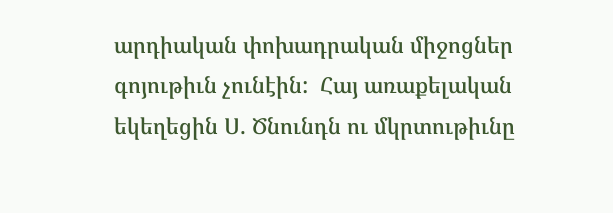արդիական փոխադրական միջոցներ գոյութիւն չունէին:  Հայ առաքելական եկեղեցին Ս. Ծնունդն ու մկրտութիւնը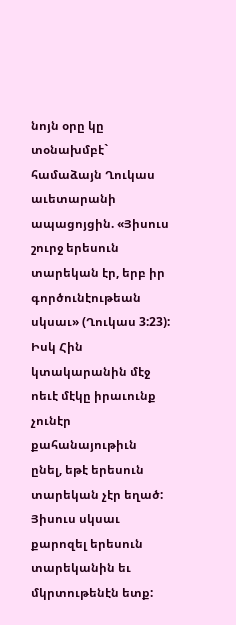նոյն օրը կը տօնախմբէ` համաձայն Ղուկաս աւետարանի ապացոյցին. «Յիսուս շուրջ երեսուն տարեկան էր, երբ իր գործունէութեան սկսաւ» (Ղուկաս 3:23): Իսկ Հին կտակարանին մէջ ոեւէ մէկը իրաւունք չունէր քահանայութիւն ընել, եթէ երեսուն տարեկան չէր եղած: Յիսուս սկսաւ քարոզել երեսուն տարեկանին եւ մկրտութենէն ետք: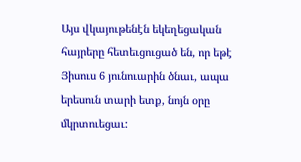Այս վկայութենէն եկեղեցական հայրերը հետեւցուցած են, որ եթէ Յիսուս 6 յունուարին ծնաւ, ապա երեսուն տարի ետք, նոյն օրը մկրտուեցաւ: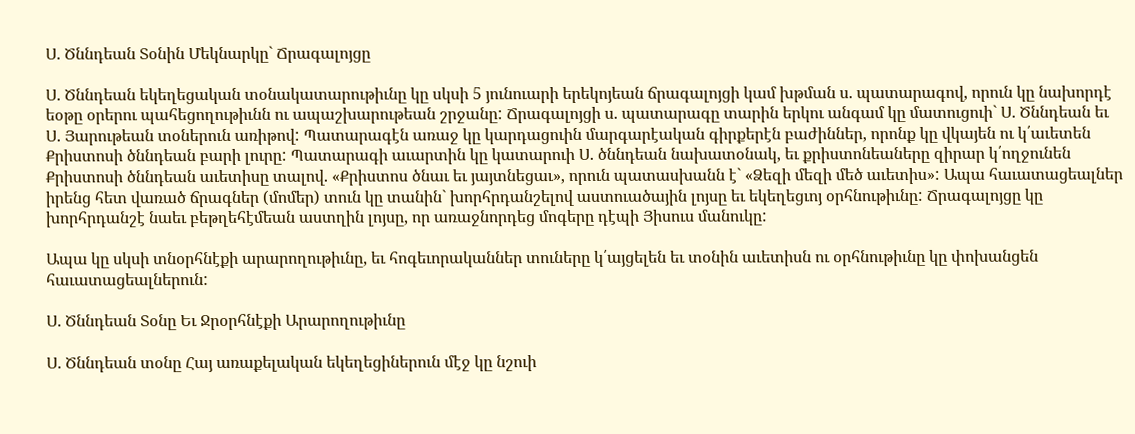Ս. Ծննդեան Տօնին Մեկնարկը` Ճրագալոյցը

Ս. Ծննդեան եկեղեցական տօնակատարութիւնը կը սկսի 5 յունուարի երեկոյեան ճրագալոյցի կամ խթման ս. պատարագով, որուն կը նախորդէ եօթը օրերու պահեցողութիւնն ու ապաշխարութեան շրջանը: Ճրագալոյցի ս. պատարագը տարին երկու անգամ կը մատուցուի` Ս. Ծննդեան եւ Ս. Յարութեան տօներուն առիթով: Պատարագէն առաջ կը կարդացուին մարգարէական գիրքերէն բաժիններ, որոնք կը վկայեն ու կ՛աւետեն Քրիստոսի ծննդեան բարի լուրը: Պատարագի աւարտին կը կատարուի Ս. ծննդեան նախատօնակ, եւ քրիստոնեաները զիրար կ՛ողջունեն Քրիստոսի ծննդեան աւետիսը տալով. «Քրիստոս ծնաւ եւ յայտնեցաւ», որուն պատասխանն է` «Ձեզի մեզի մեծ աւետիս»: Ապա հաւատացեալներ իրենց հետ վառած ճրագներ (մոմեր) տուն կը տանին` խորհրդանշելով աստուածային լոյսը եւ եկեղեցւոյ օրհնութիւնը: Ճրագալոյցը կը խորհրդանշէ նաեւ բեթղեհէմեան աստղին լոյսը, որ առաջնորդեց մոգերը դէպի Յիսուս մանուկը:

Ապա կը սկսի տնօրհնէքի արարողութիւնը, եւ հոգեւորականներ տուները կ՛այցելեն եւ տօնին աւետիսն ու օրհնութիւնը կը փոխանցեն հաւատացեալներուն:

Ս. Ծննդեան Տօնը Եւ Ջրօրհնէքի Արարողութիւնը

Ս. Ծննդեան տօնը Հայ առաքելական եկեղեցիներուն մէջ կը նշուի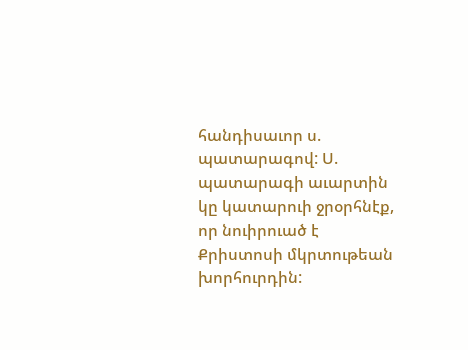հանդիսաւոր ս. պատարագով: Ս. պատարագի աւարտին կը կատարուի ջրօրհնէք, որ նուիրուած է Քրիստոսի մկրտութեան խորհուրդին: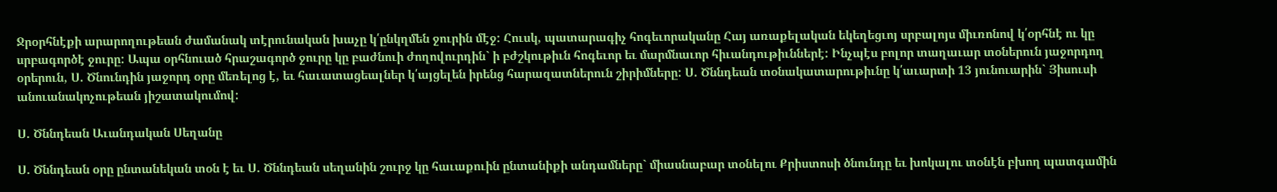Ջրօրհնէքի արարողութեան ժամանակ տէրունական խաչը կ՛ընկղմեն ջուրին մէջ: Հուսկ, պատարագիչ հոգեւորականը Հայ առաքելական եկեղեցւոյ սրբալոյս միւռոնով կ՛օրհնէ ու կը սրբագործէ ջուրը: Ապա օրհնուած հրաշագործ ջուրը կը բաժնուի ժողովուրդին` ի բժշկութիւն հոգեւոր եւ մարմնաւոր հիւանդութիւններէ: Ինչպէս բոլոր տաղաւար տօներուն յաջորդող օրերուն, Ս. Ծնունդին յաջորդ օրը մեռելոց է, եւ հաւատացեալներ կ՛այցելեն իրենց հարազատներուն շիրիմները: Ս. Ծննդեան տօնակատարութիւնը կ՛աւարտի 13 յունուարին` Յիսուսի անուանակոչութեան յիշատակումով:

Ս. Ծննդեան Աւանդական Սեղանը

Ս. Ծննդեան օրը ընտանեկան տօն է եւ Ս. Ծննդեան սեղանին շուրջ կը հաւաքուին ընտանիքի անդամները` միասնաբար տօնելու Քրիստոսի ծնունդը եւ խոկալու տօնէն բխող պատգամին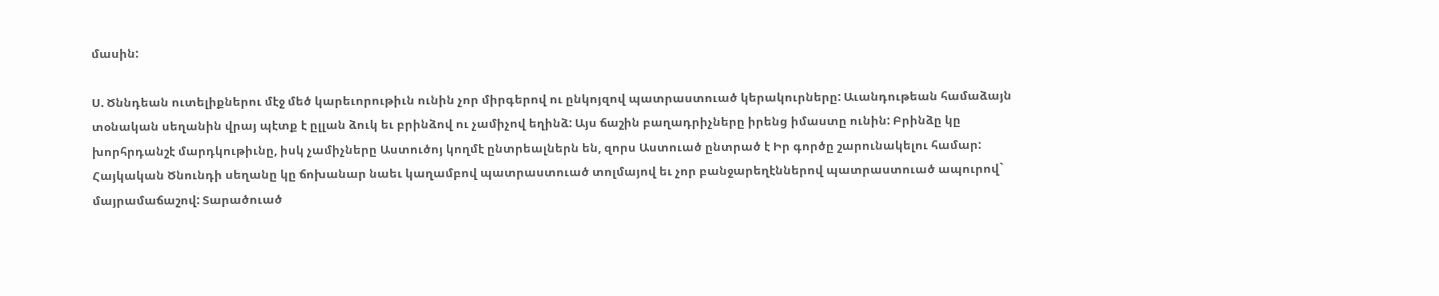մասին:

Ս. Ծննդեան ուտելիքներու մէջ մեծ կարեւորութիւն ունին չոր միրգերով ու ընկոյզով պատրաստուած կերակուրները: Աւանդութեան համաձայն տօնական սեղանին վրայ պէտք է ըլլան ձուկ եւ բրինձով ու չամիչով եղինձ: Այս ճաշին բաղադրիչները իրենց իմաստը ունին: Բրինձը կը խորհրդանշէ մարդկութիւնը, իսկ չամիչները Աստուծոյ կողմէ ընտրեալներն են, զորս Աստուած ընտրած է Իր գործը շարունակելու համար: Հայկական Ծնունդի սեղանը կը ճոխանար նաեւ կաղամբով պատրաստուած տոլմայով եւ չոր բանջարեղէններով պատրաստուած ապուրով` մայրամաճաշով: Տարածուած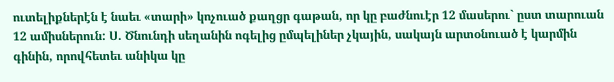ուտելիքներէն է նաեւ «տարի» կոչուած քաղցր գաթան, որ կը բաժնուէր 12 մասերու` ըստ տարուան 12 ամիսներուն: Ս. Ծնունդի սեղանին ոգելից ըմպելիներ չկային, սակայն արտօնուած է կարմին գինին, որովհետեւ անիկա կը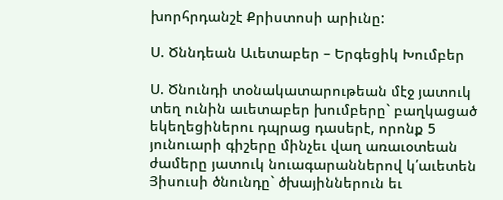խորհրդանշէ Քրիստոսի արիւնը:

Ս. Ծննդեան Աւետաբեր – Երգեցիկ Խումբեր

Ս. Ծնունդի տօնակատարութեան մէջ յատուկ տեղ ունին աւետաբեր խումբերը` բաղկացած եկեղեցիներու դպրաց դասերէ, որոնք 5 յունուարի գիշերը մինչեւ վաղ առաւօտեան ժամերը յատուկ նուագարաններով կ՛աւետեն Յիսուսի ծնունդը` ծխայիններուն եւ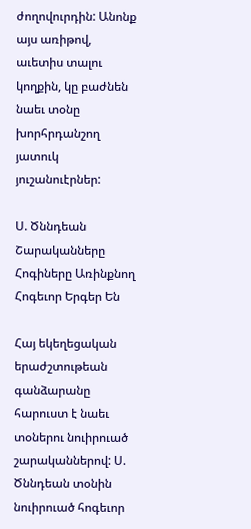ժողովուրդին: Անոնք այս առիթով,  աւետիս տալու կողքին, կը բաժնեն նաեւ տօնը խորհրդանշող յատուկ յուշանուէրներ:

Ս. Ծննդեան Շարականները Հոգիները Առինքնող Հոգեւոր Երգեր Են

Հայ եկեղեցական երաժշտութեան գանձարանը հարուստ է նաեւ տօներու նուիրուած շարականներով: Ս. Ծննդեան տօնին նուիրուած հոգեւոր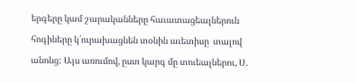երգերը կամ շարականները հաւատացեալներուն հոգիները կ՛ուրախացնեն տօնին աւետիսը  տալով անոնց: Այս առումով, ըստ կարգ մը տուեալներու, Ս.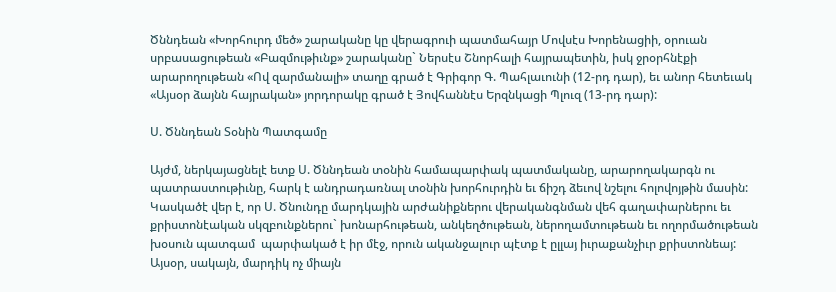Ծննդեան «Խորհուրդ մեծ» շարականը կը վերագրուի պատմահայր Մովսէս Խորենացիի, օրուան սրբասացութեան «Բազմութիւնք» շարականը` Ներսէս Շնորհալի հայրապետին, իսկ ջրօրհնէքի արարողութեան «Ով զարմանալի» տաղը գրած է Գրիգոր Գ. Պահլաւունի (12-րդ դար), եւ անոր հետեւակ «Այսօր ձայնն հայրական» յորդորակը գրած է Յովհաննէս Երզնկացի Պլուզ (13-րդ դար):

Ս. Ծննդեան Տօնին Պատգամը

Այժմ, ներկայացնելէ ետք Ս. Ծննդեան տօնին համապարփակ պատմականը, արարողակարգն ու պատրաստութիւնը, հարկ է անդրադառնալ տօնին խորհուրդին եւ ճիշդ ձեւով նշելու հոլովոյթին մասին: Կասկածէ վեր է, որ Ս. Ծնունդը մարդկային արժանիքներու վերականգնման վեհ գաղափարներու եւ քրիստոնէական սկզբունքներու` խոնարհութեան, անկեղծութեան, ներողամտութեան եւ ողորմածութեան խօսուն պատգամ  պարփակած է իր մէջ, որուն ականջալուր պէտք է ըլլայ իւրաքանչիւր քրիստոնեայ: Այսօր, սակայն, մարդիկ ոչ միայն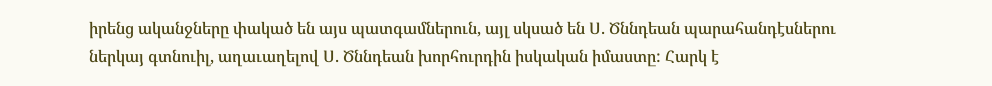իրենց ականջները փակած են այս պատգամներուն, այլ սկսած են Ս. Ծննդեան պարահանդէսներու ներկայ գտնուիլ, աղաւաղելով Ս. Ծննդեան խորհուրդին իսկական իմաստը: Հարկ է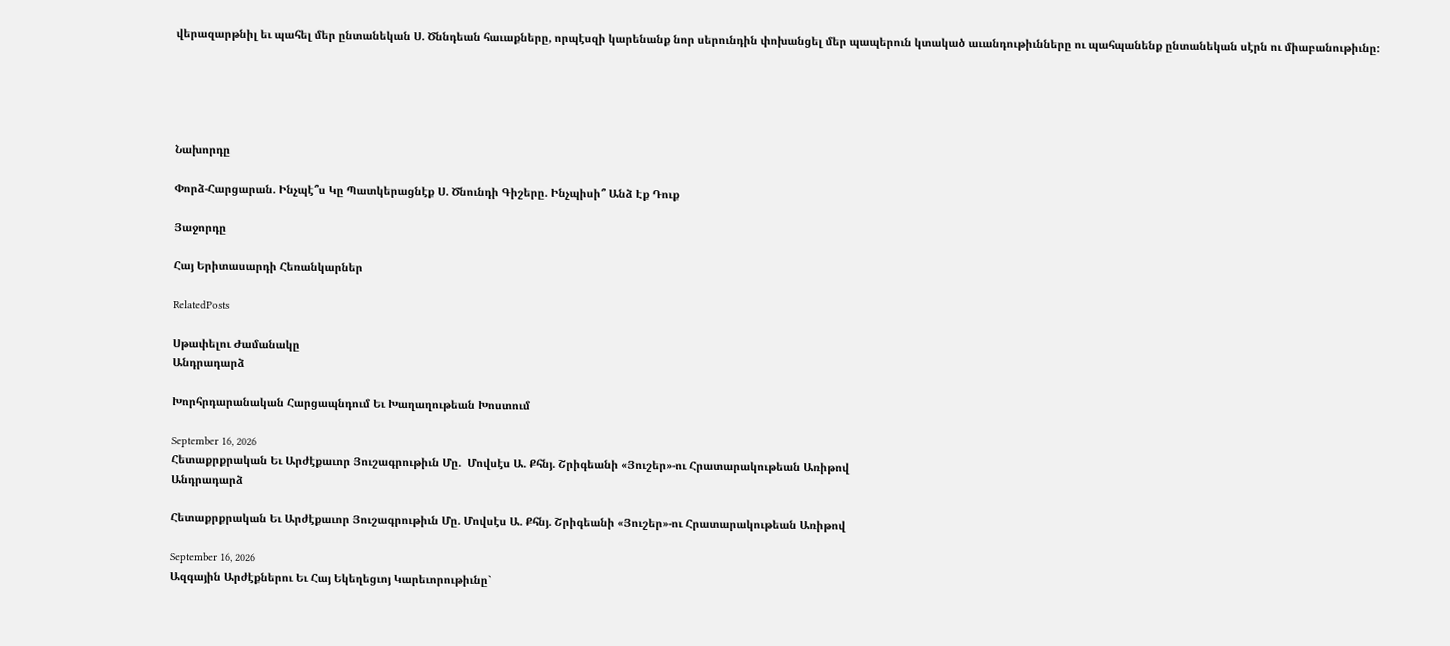վերազարթնիլ եւ պահել մեր ընտանեկան Ս. Ծննդեան հաւաքները, որպէսզի կարենանք նոր սերունդին փոխանցել մեր պապերուն կտակած աւանդութիւնները ու պահպանենք ընտանեկան սէրն ու միաբանութիւնը:





Նախորդը

Փորձ-Հարցարան. Ինչպէ՞ս Կը Պատկերացնէք Ս. Ծնունդի Գիշերը. Ինչպիսի՞ Անձ Էք Դուք

Յաջորդը

Հայ Երիտասարդի Հեռանկարներ

RelatedPosts

Սթափելու Ժամանակը
Անդրադարձ

Խորհրդարանական Հարցապնդում Եւ Խաղաղութեան Խոստում

September 16, 2026
Հետաքրքրական Եւ Արժէքաւոր Յուշագրութիւն Մը.  Մովսէս Ա. Քհնյ. Շրիգեանի «Յուշեր»-ու Հրատարակութեան Առիթով
Անդրադարձ

Հետաքրքրական Եւ Արժէքաւոր Յուշագրութիւն Մը. Մովսէս Ա. Քհնյ. Շրիգեանի «Յուշեր»-ու Հրատարակութեան Առիթով

September 16, 2026
Ազգային Արժէքներու Եւ Հայ Եկեղեցւոյ Կարեւորութիւնը`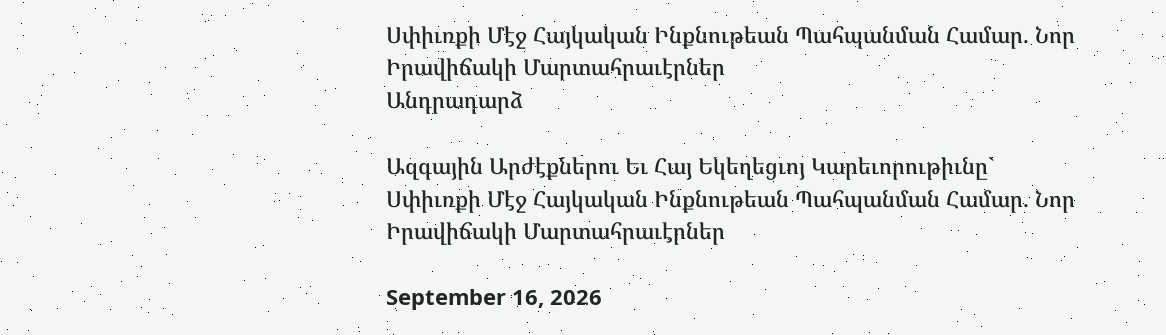Սփիւռքի Մէջ Հայկական Ինքնութեան Պահպանման Համար. Նոր Իրավիճակի Մարտահրաւէրներ
Անդրադարձ

Ազգային Արժէքներու Եւ Հայ Եկեղեցւոյ Կարեւորութիւնը` Սփիւռքի Մէջ Հայկական Ինքնութեան Պահպանման Համար. Նոր Իրավիճակի Մարտահրաւէրներ

September 16, 2026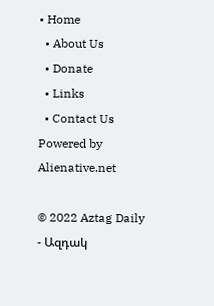• Home
  • About Us
  • Donate
  • Links
  • Contact Us
Powered by Alienative.net

© 2022 Aztag Daily - Ազդակ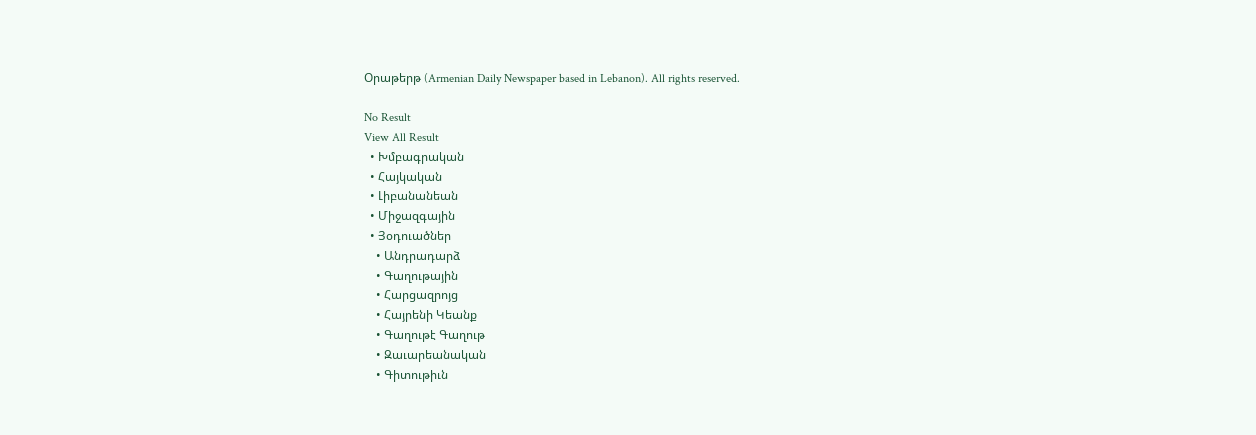Օրաթերթ (Armenian Daily Newspaper based in Lebanon). All rights reserved.

No Result
View All Result
  • Խմբագրական
  • Հայկական
  • Լիբանանեան
  • Միջազգային
  • Յօդուածներ
    • Անդրադարձ
    • Գաղութային
    • Հարցազրոյց
    • Հայրենի Կեանք
    • Գաղութէ Գաղութ
    • Զաւարեանական
    • Գիտութիւն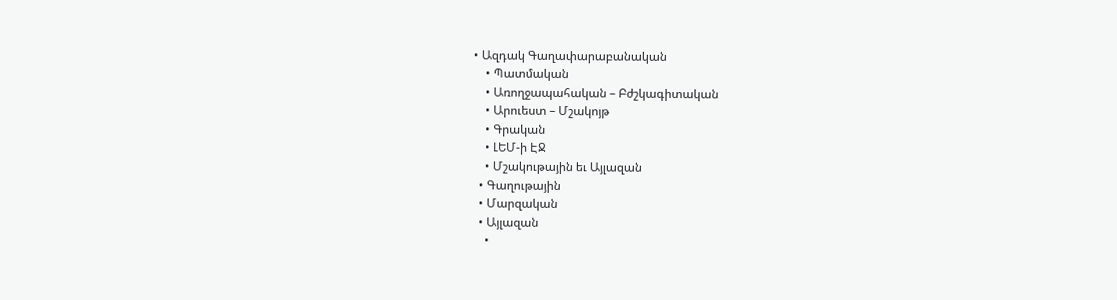• Ազդակ Գաղափարաբանական
    • Պատմական
    • Առողջապահական – Բժշկագիտական
    • Արուեստ – Մշակոյթ
    • Գրական
    • ԼԵՄ-ի ԷՋ
    • Մշակութային եւ Այլազան
  • Գաղութային
  • Մարզական
  • Այլազան
    •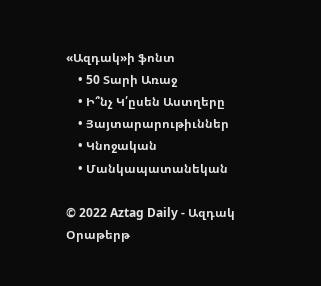«Ազդակ»ի ֆոնտ
    • 50 Տարի Առաջ
    • Ի՞նչ Կ՛ըսեն Աստղերը
    • Յայտարարութիւններ
    • Կնոջական
    • Մանկապատանեկան

© 2022 Aztag Daily - Ազդակ Օրաթերթ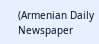(Armenian Daily Newspaper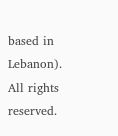based in Lebanon). All rights reserved.